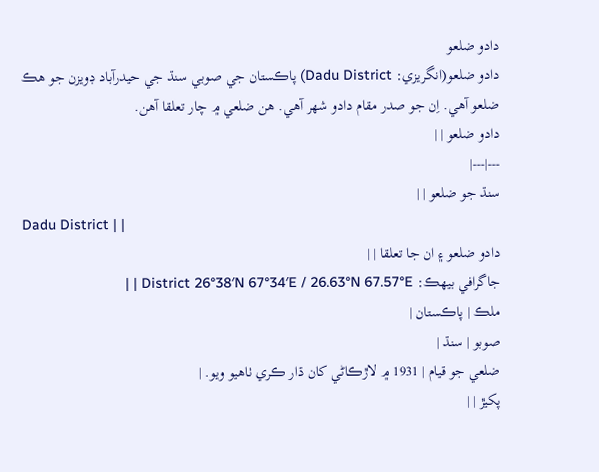دادو ضلعو
دادو ضلعو(انگريزي: Dadu District) پاڪستان جي صوبي سنڌ جي حيدرآباد ڊويزن جو هڪ ضلعو آهي. اِن جو صدر مقام دادو شهر آهي. هن ضلعي ۾ چار تعلقا آهن.
دادو ضلعو | |
---|---|
سنڌ جو ضلعو | |
Dadu District | |
دادو ضلعو ۽ ان جا تعلقا | |
جاگرافي بيهڪ: District 26°38′N 67°34′E / 26.63°N 67.57°E | |
ملڪ | پاڪستان |
صوبو | سنڌ |
ضلعي جو قيام | 1931 ۾ لاڙڪاڻي کان ڌار ڪري ٺاھيو ويو. |
پکيڙ | |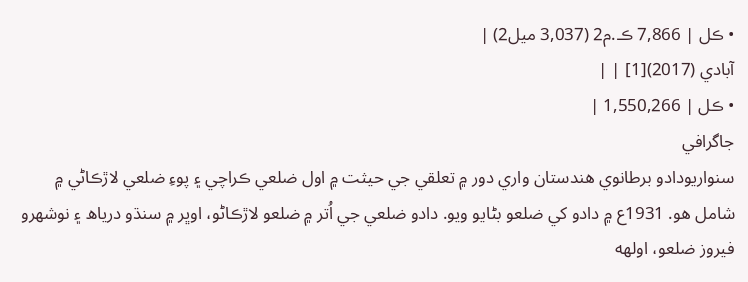• ڪل | 7,866 ڪ.م2 (3,037 ميل2) |
آبادي (2017)[1] | |
• ڪل | 1,550,266 |
جاگرافي
سنواريودادو برطانوي هندستان واري دور ۾ تعلقي جي حيثت ۾ اول ضلعي ڪراچي ۽ پوءِ ضلعي لاڙڪاڻي ۾ شامل هو. 1931ع ۾ دادو کي ضلعو بڻايو ويو. دادو ضلعي جي اُتر ۾ ضلعو لاڙڪاڻو، اوڀر ۾ سنڌو درياھ ۽ نوشهرو فيروز ضلعو، اولهه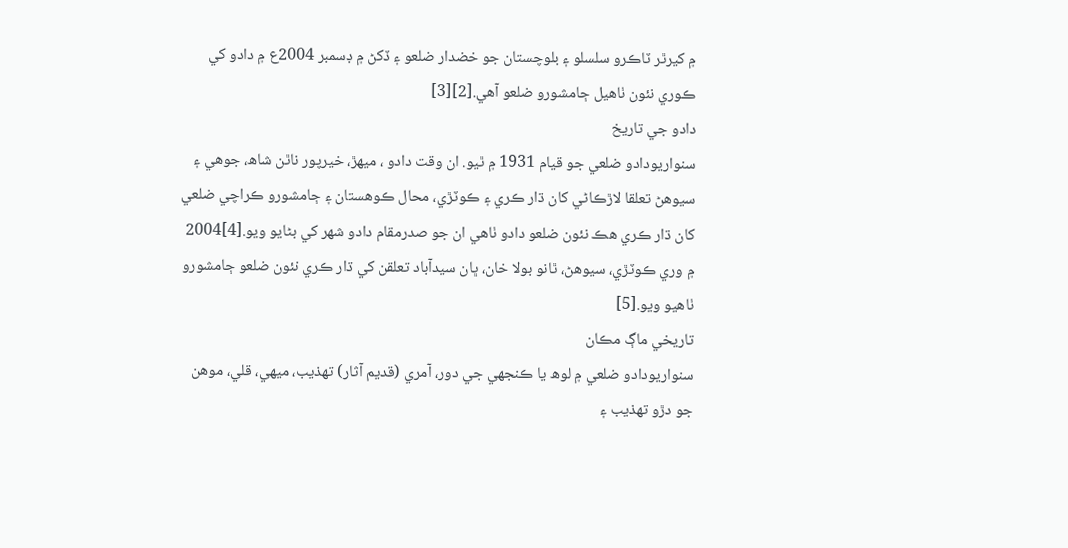۾ کيرٿر ٽاڪرو سلسلو ۽ بلوچستان جو خضدار ضلعو ۽ ڏکڻ ۾ ڊسمبر 2004ع ۾ دادو کي ڪوري نئون ٺاهيل ڄامشورو ضلعو آهي.[2][3]
دادو جي تاريخ
سنواريودادو ضلعي جو قيام 1931 ۾ ٿيو. ان وقت دادو ، ميھڙ، خيرپور ناٿن شاھ، جوھي ۽ سيوھڻ تعلقا لاڙڪاڻي کان ڌار ڪري ۽ ڪوٽڙي، محال ڪوهستان ۽ ڄامشورو ڪراچي ضلعي کان ڌار ڪري ھڪ نئون ضلعو دادو ٺاھي ان جو صدرمقام دادو شھر کي بڻايو ويو.[4]2004 ۾ وري ڪوٽڙي، سيوھڻ، ٿانو بولا خان، ڀان سيدآباد تعلقن کي ڌار ڪري نئون ضلعو ڄامشورو ٺاھيو ويو.[5]
تاريخي ماڳ مڪان
سنواريودادو ضلعي ۾ لوھ يا ڪنجهي جي دور، آمري (قديم آثار) تهذيب، ميهي، قلي، موهن جو دڙو تهذيب ۽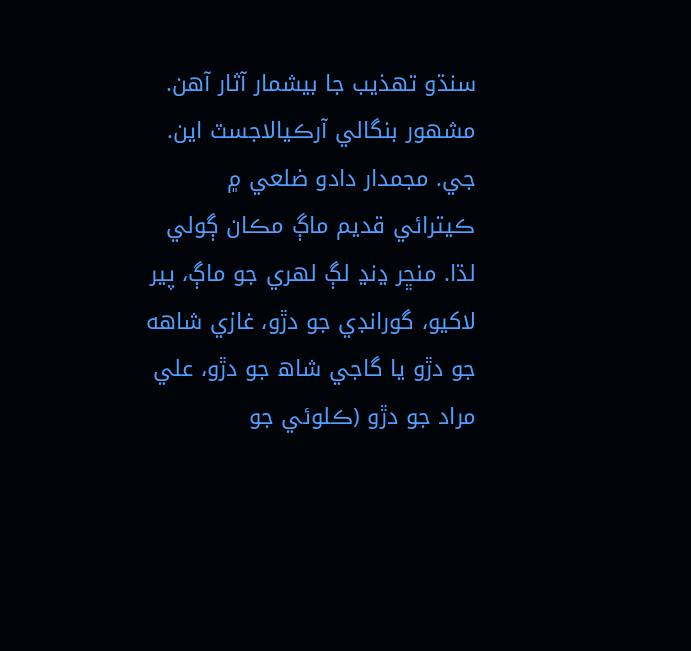سنڌو تهذيب جا بيشمار آثار آهن. مشهور بنگالي آرڪيالاجسٽ اين. جي. مجمدار دادو ضلعي ۾ ڪيترائي قديم ماڳ مڪان ڳولي لڌا. منڇر ڍنڍ لڳ لهري جو ماڳ، پير لاکيو، گورانڊي جو دڙو، غازي شاهه جو دڙو يا گاجي شاھ جو دڙو، علي مراد جو دڙو (ڪلوئي جو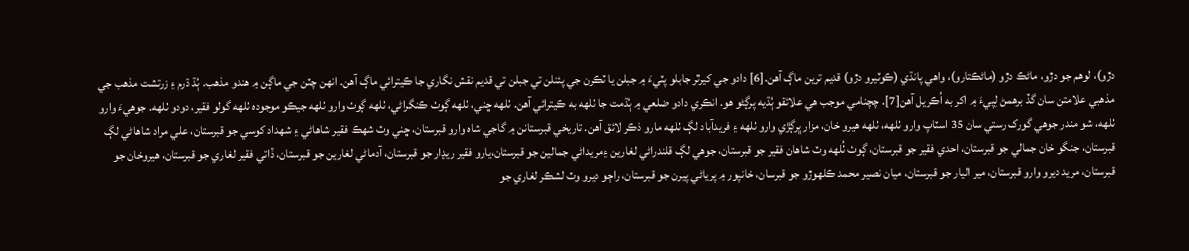دڙو)، لوهم جو دڙو، ماڻڪ دڙو (ماڻڪتارو)، واهي پانڌي (ڪوٽيرو دڙو) قديم ترين ماڳ آهن.[6] دادو جي کيرٿر جابلو پٽيءَ ۾ جبلن يا ٽڪرن جي پئنلن تي جبلن تي قديم نقش نگاري جا ڪيترائي ماڳ آهن. انهن چٽن جي ماڳن ۾ هندو مذهب. ٻُڌ ڌرم ۽ زرتشت مذهب جي مذهبي علامتن سان گڏ برهمڻ لِپيءَ ۾ اکر به اُڪريل آهن[7]. چچنامي موجب هي علائقو ٻُڌيه پرڳڻو هو. انڪري دادو ضلعي ۾ ٻُڌمت جا ٺلهه به ڪيترائي آهن. ٺلهه ڇني، ٺلهه ڳوٺ ڪنگراڻي، ٺلهه ڳوٺ وارو ٺلهه جيڪو موجوده ٺلهه گولو فقير، دودو ٺلهه. جوهيءَ وارو ٺلهه، شو مندر جوهي گورک رستي سان 35 اسٽاپ وارو ٺلهه، ٺلهه هيرو خان، مزار ڀرڳڙي وارو ٺلهه ۽ فريدآباد لڳ ٺلهه مارو ذڪر لائق آهن. تاريخي قبرستانن ۾ گاجي شاه وارو قبرستان، ڇني وٽ شهڪ فقير شاهاڻي ۽ شهداد کوسي جو قبرستان، علي مراد شاهاڻي لڳ قبرستان، جنگو خان جمالي جو قبرستان، احدي فقير جو قبرستان، ڳوٺ ٺُلهه وٽ شاهان فقير جو قبرستان، جوهي لڳ قلندراڻي لغارين ۽مريداڻي جمالين جو قبرستان،يارو فقير ريڍار جو قبرستان، آدماڻي لغارين جو قبرستان، ڏاتي فقير لغاري جو قبرستان، هيروخان جو قبرستان، مريد ديرو وارو قبرستان، مير اليار جو قبرستان، ميان نصير محمد ڪلھوڙو جو قبرسان، خانپور ۾ پرياڻي پيرن جو قبرستان، راڄو ديرو وٽ لشڪر لغاري جو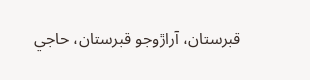قبرستان، آراڙوجو قبرستان، حاجي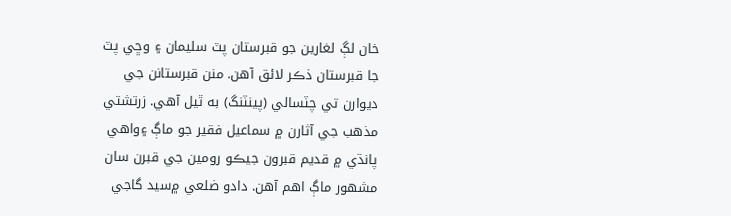خان لڳ لغارين جو قبرستان پٽ سليمان ۽ وڇي پٽ جا قبرستان ذڪر لائق آهن. منن قبرستانن جي ديوارن تي چٽسالي (پينٽنگ) به ٿيل آهي. زرتشتي مذهب جي آثارن ۾ سماعيل فقير جو ماڳ ۽واهي پانڌي ۾ قديم قبرون جيڪو رومين جي قبرن سان مشهور ماڳ اهم آهن. دادو ضلعي ۾سيد گاجي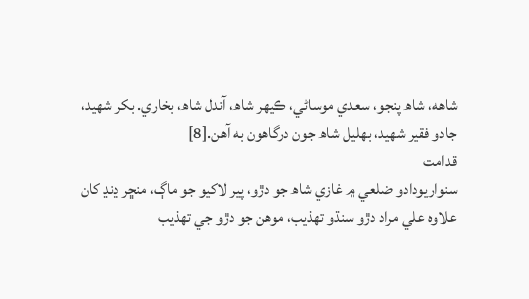شاهه، شاھ پنجو، سعدي موساڻي، ڪيهر شاھ، آندل شاھ، بخاري. بکر شهيد، جادو فقير شهيد، بهليل شاھ جون درگاهون به آهن.[8]
قدامت
سنواريودادو ضلعي ۾ غازي شاھ جو دڙو، پير لاکيو جو ماڳ، منڇر ڍنڍ کان علاوه علي مراد دڙو سنڌو تهذيب، موهن جو دڙو جي تهذيب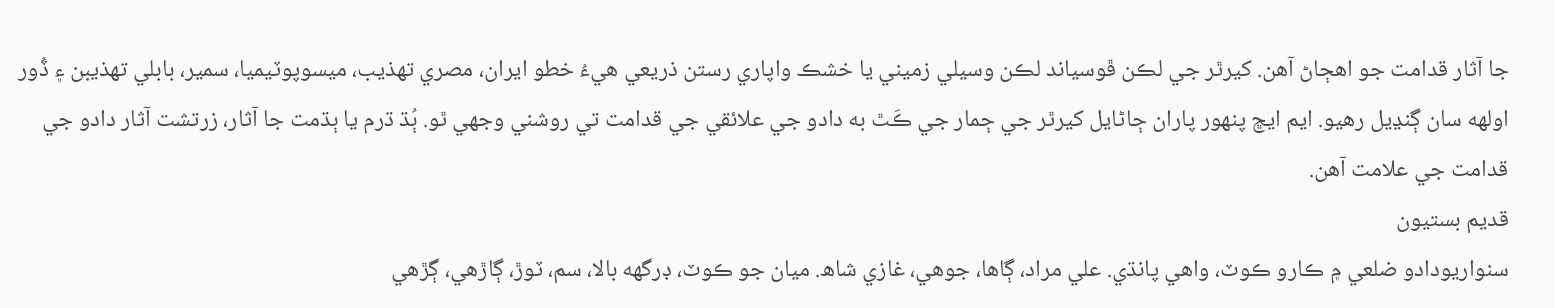جا آثار قدامت جو اهڄاڻ آهن. کيرٿر جي لڪن ڦوسياند لڪن وسيلي زميني يا خشڪ واپاري رستن ذريعي هيءُ خطو ايران، مصري تهذيب، ميسوپوٽيميا، سمير، بابلي تهذيبن ۽ ڏُور اولهه سان ڳنڍيل رهيو. ايم ايڇ پنهور پاران ڄاڻايل کيرٿر جي ڄمار جي ڪَٿ به دادو جي علائقي جي قدامت تي روشني وجهي ٿو. ٻُڌ ڌرم يا ٻڌمت جا آثار، زرتشت آثار دادو جي قدامت جي علامت آهن.
قديم بستيون
سنواريودادو ضلعي ۾ ڪارو ڪوٽ، واهي پانڌي. علي مراد، ڳاها، جوهي، غازي شاھ. ميان جو ڪوٽ، ڊرگهه بالا، سم، ٽوڙ، ڳاڙهي، ڳڙهي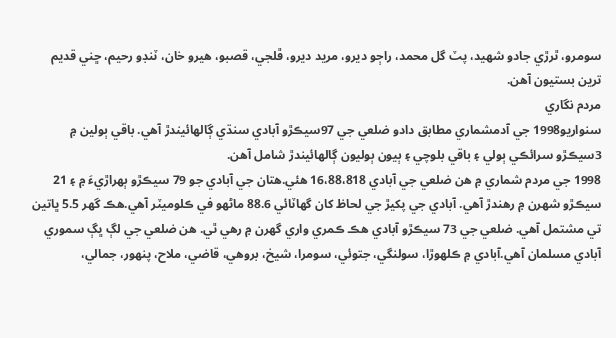سومرو، ٿرڙي جادو شهيد، پٽ گل محمد، راڄو ديرو، مريد ديرو، ڦلجي، قصبو، هيرو خان، ٽنڊو رحيم، ڇني قديم ترين بستيون آهن.
مردم نگاري
سنواريو1998 جي آدمشماري مطابق دادو ضلعي جي 97سيڪڙو آبادي سنڌي ڳالهائيندڙ آھي. باقي ٻولين ۾ 3سيڪڙو سرائڪي ٻولي ۽ باقي بلوچي ۽ ٻيون ٻوليون ڳالهائيندڙ شامل آهن.
1998 جي مردم شماري ۾ ھن ضلعي جي آبادي 16،88،818 ھئي.ھتان جي آبادي جو 79 سيڪڙو ٻھراڙيءَ ۾ ۽ 21 سيڪڙو شھرن ۾ رهندڙ آهي. آبادي جي پکيڙ جي لحاظ کان گھاٽائي 88.6 ماڻھو في ڪلوميٽر آهي.ھڪ گھر 5.5 ڀاتين تي مشتمل آهي. ضلعي جي 73 سيڪڙو آبادي ھڪ ڪمري واري گھرن ۾ رهي ٿي. ھن ضلعي جي لڳ ڀڳ سموري آبادي مسلمان آهي.آبادي ۾ ڪلھوڙا، سولنگي، جتوئي، سومرا، شيخ، بروھي، قاضي، ملاح، پنھور، جمالي،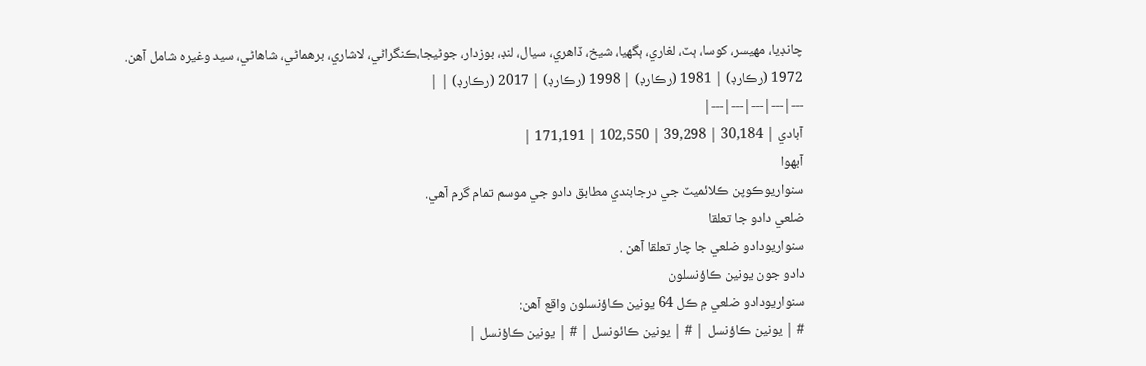چانڊيا، مھيسر، کوسا، ٻٽ، لغاري، ٻگھيا، شيخ، ڏاهري، سيال، لنڊ، بوزدار، جوڻيجا،ڪنگراڻي، لاشاري، برھماڻي، شاھاڻي، سيد وغيره شامل آهن.
1972 (رڪارڊ) | 1981 (رڪارڊ) | 1998 (رڪارڊ) | 2017 (رڪارڊ) | |
---|---|---|---|---|
آبادي | 30,184 | 39,298 | 102,550 | 171,191 |
آبھوا
سنواريوڪوپن ڪلائميٽ جي درجابندي مطابق دادو جي موسم تمام گرم آهي.
ضلعي دادو جا تعلقا
سنواريودادو ضلعي جا چار تعلقا آهن .
دادو جون يونين ڪاؤنسلون
سنواريودادو ضلعي ۾ ڪل 64 يونين ڪاؤنسلون واقع آهن:
# | يونين ڪاؤنسل | # | يونين ڪائونسل | # | يونين ڪاؤنسل |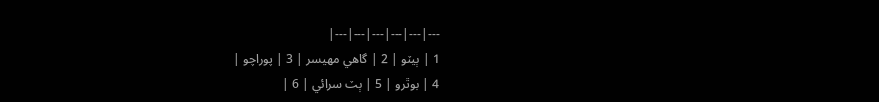---|---|---|---|---|---|
1 | ٻيٽو | 2 | گاھي مھيسر | 3 | پوراچو |
4 | بوٿرو | 5 | ٻٽ سرائي | 6 |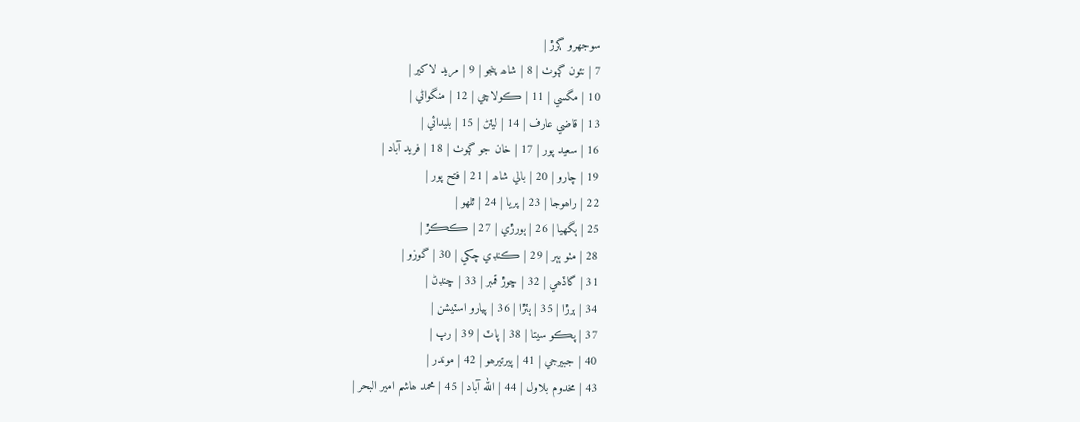سوجھرو ڳرڙ |
7 | نئون ڳوٺ | 8 | شاھ پنجو | 9 | مريد لاکير |
10 | مگسي | 11 | ڪولاچي | 12 | منگواڻي |
13 | قاضي عارف | 14 | ليٽڻ | 15 | بليدائي |
16 | سعيد پور | 17 | خان جو ڳوٺ | 18 | فريد آباد |
19 | چارو | 20 | بالي شاھ | 21 | فتح پور |
22 | راھوجا | 23 | پريا | 24 | ٿلھو |
25 | ٻگھيا | 26 | ٻورڙي | 27 | ڪڪڙ |
28 | مٺو ٻٻر | 29 | ڪنڊي چکي | 30 | گوزو |
31 | گاڏھي | 32 | ڇوڙ قمبر | 33 | ڇنڊڻ |
34 | ٻرڙا | 35 | ٻٽڙا | 36 | پيارو اسٽيشن |
37 | پڪو سيتا | 38 | پاٽ | 39 | رپ |
40 | جبيرجي | 41 | پيرتيرھو | 42 | موندر |
43 | مخدوم بلاول | 44 | الله آباد | 45 | محمد ھاشم امير البحر |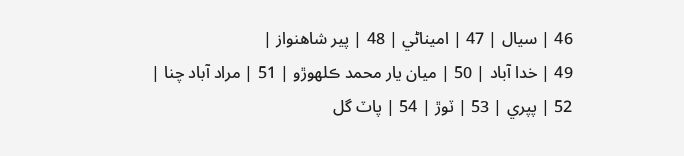46 | سيال | 47 | اميناڻي | 48 | پير شاھنواز |
49 | خدا آباد | 50 | ميان يار محمد ڪلھوڙو | 51 | مراد آباد چنا |
52 | پپري | 53 | ٽوڙ | 54 | پاٽ گل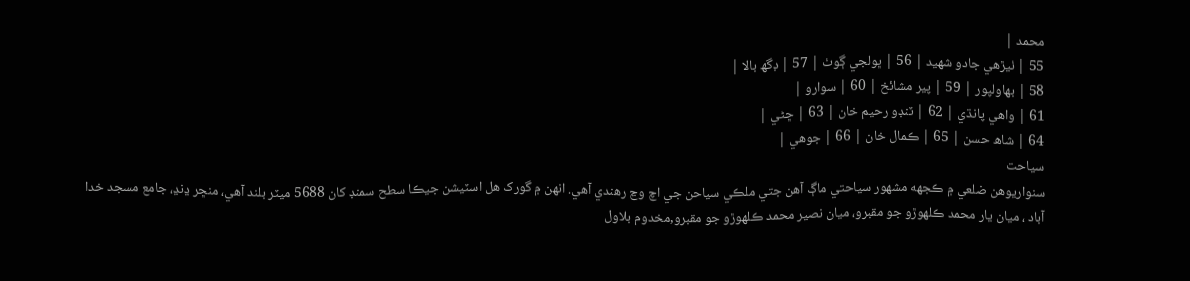محمد |
55 | ٺيڙهي جادو شھيد | 56 | ڀولجي ڳوٺ | 57 | ڊگھ بالا |
58 | بھاولپور | 59 | پير مشائخ | 60 | سوارو |
61 | واھي پانڌي | 62 | ٽنڊو رحيم خان | 63 | ڇڻي |
64 | شاھ حسن | 65 | ڪمال خان | 66 | جوھي |
سياحت
سنواريوھن ضلعي ۾ ڪجهه مشھور سياحتي ماڳ آھن جتي ملڪي سياحن جي اچ وڃ رھندي آھي. انھن ۾ گورک هل اسٽيشن جيڪا سطح سمنڊ کان 5688 ميٽر بلند آھي، منڇر ڍنڍ، جامع مسجد خدا آباد ، ميان يار محمد ڪلهوڙو جو مقبرو، ميان نصير محمد ڪلھوڙو جو مقبرو,مخدوم بلاول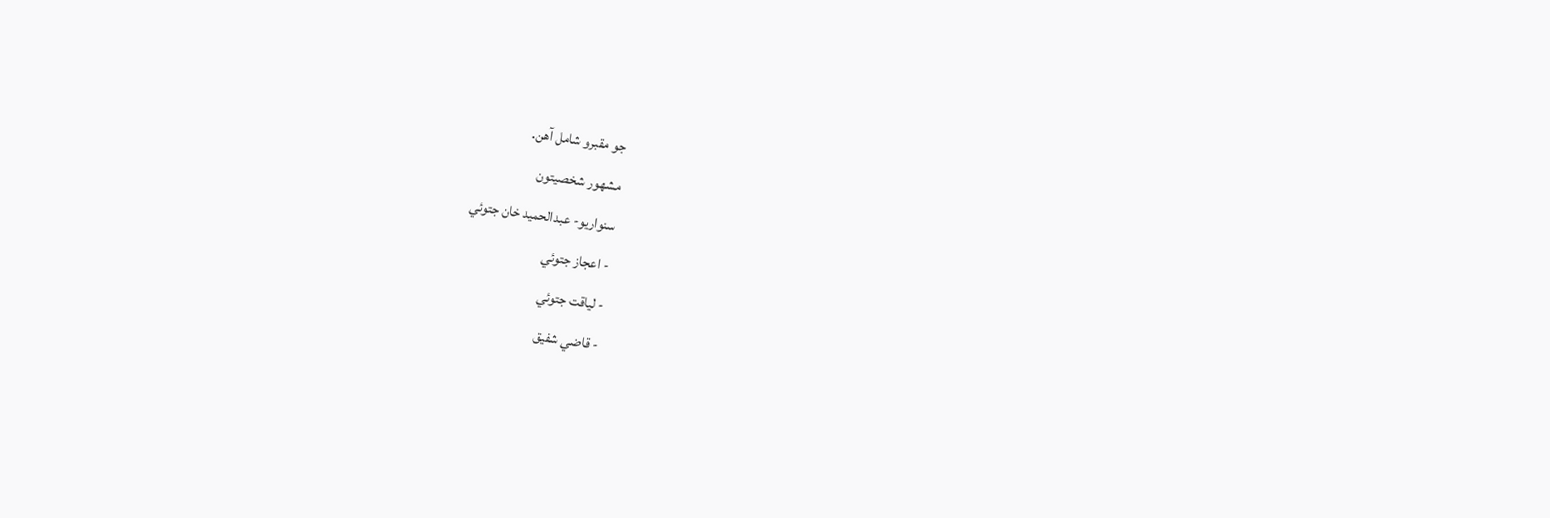جو مقبرو شامل آهن.
مشھور شخصيتون
سنواريو- عبدالحميد خان جتوئي
- اعجاز جتوئي
- لياقت جتوئي
- قاضي شفيق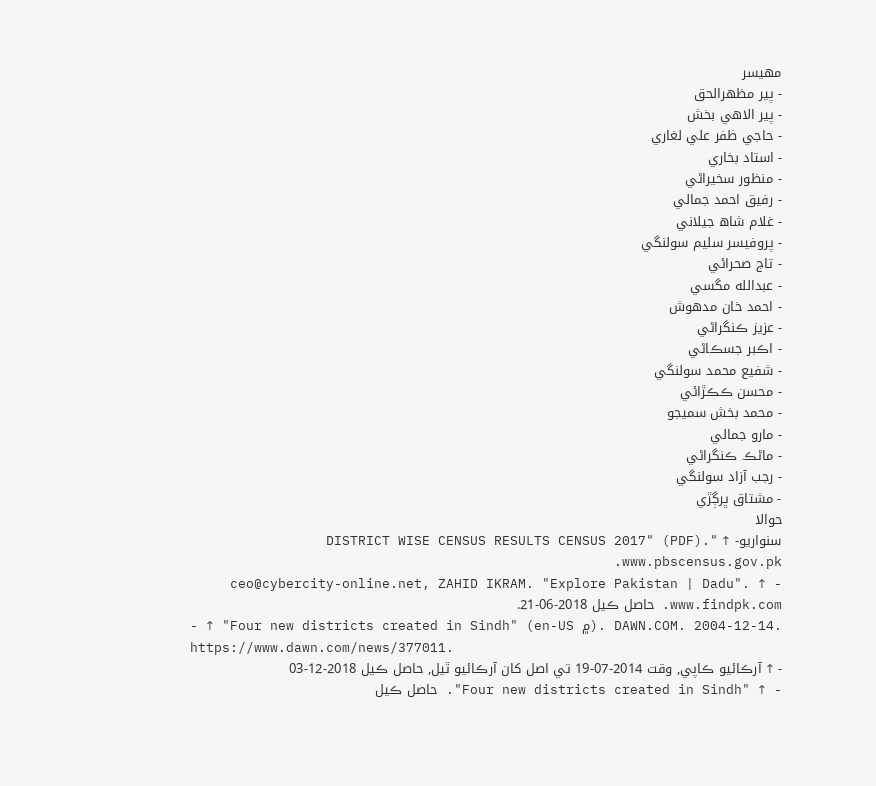مهيسر
- پير مظهرالحق
- پير الاھي بخش
- حاجي ظفر علي لغاري
- استاد بخاري
- منظور سخيراڻي
- رفيق احمد جمالي
- غلام شاھ جيلاني
- پروفيسر سليم سولنگي
- تاج صحرائي
- عبدالله مگسي
- احمد خان مدهوش
- عزيز ڪنگراڻي
- اڪبر جسڪاڻي
- شفيع محمد سولنگي
- محسن ڪڪڙائي
- محمد بخش سميجو
- مارو جمالي
- ماڻڪ ڪنگراڻي
- رجب آزاد سولنگي
- مشتاق ڀرڳڙي
حوالا
سنواريو- ↑ "DISTRICT WISE CENSUS RESULTS CENSUS 2017" (PDF). www.pbscensus.gov.pk.
- ↑ ceo@cybercity-online.net, ZAHID IKRAM. "Explore Pakistan | Dadu". www.findpk.com. حاصل ڪيل 2018-06-21.
- ↑ "Four new districts created in Sindh" (en-US ۾). DAWN.COM. 2004-12-14. https://www.dawn.com/news/377011.
- ↑ آرڪائيو ڪاپي, وقت 2014-07-19 تي اصل کان آرڪائيو ٿيل, حاصل ڪيل 2018-12-03
- ↑ "Four new districts created in Sindh". حاصل ڪيل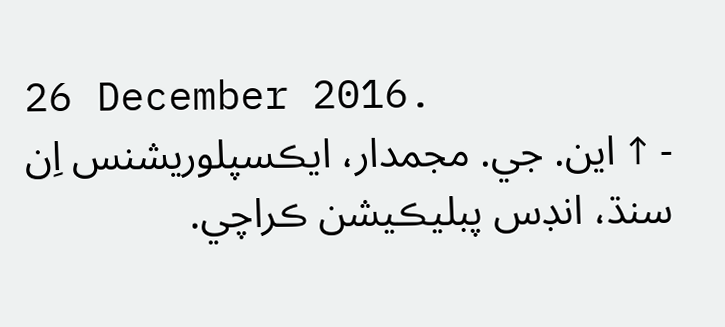26 December 2016.
- ↑ اين. جي. مجمدار، ايڪسپلوريشنس اِن سنڌ، انڊس پبليڪيشن ڪراچي.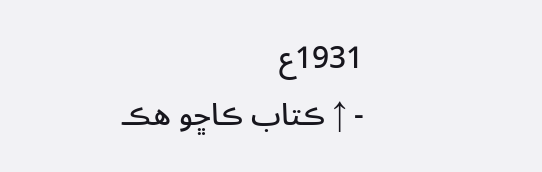1931ع
- ↑ ڪتاب ڪاڇو هڪ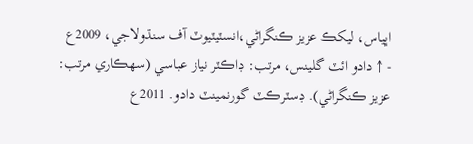اڀياس، ليکڪ عزيز ڪنگراڻي،انسٽيٽيوٽ آف سنڌولاجي، 2009ع
- ↑ دادو ائٽ گلينس، مرتب: ڊاڪٽر نياز عباسي (سهڪاري مرتب: عزيز ڪنگراڻي). ڊسٽرڪٽ گورنمينٽ دادو. 2011ع